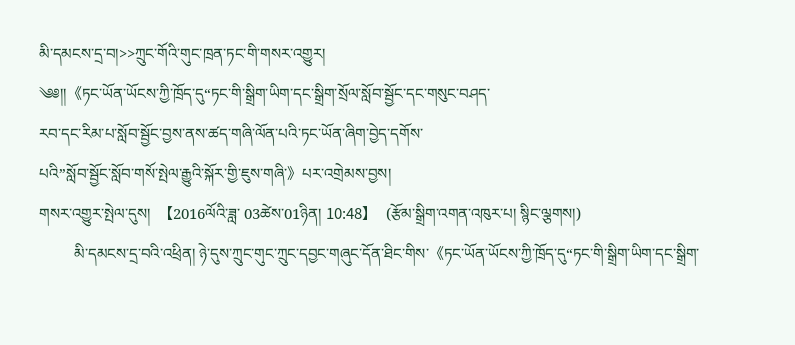མི་དམངས་དྲ་བ།>>ཀྲུང་གོའི་གུང་ཁྲན་ཏང་གི་གསར་འགྱུར།
༄༅།།《ཏང་ཡོན་ཡོངས་ཀྱི་ཁྲོད་དུ“ཏང་གི་སྒྲིག་ཡིག་དང་སྒྲིག་སྲོལ་སློབ་སྦྱོང་དང་གསུང་བཤད་
རབ་དང་རིམ་པ་སློབ་སྦྱོང་བྱས་ནས་ཚད་གཞི་ལོན་པའི་ཏང་ཡོན་ཞིག་བྱེད་དགོས་
པའི”སློབ་སྦྱོང་སློབ་གསོ་སྤེལ་རྒྱུའི་སྐོར་གྱི་ཇུས་གཞི་》པར་འགྲེམས་བྱས།
གསར་འགྱུར་སྤེལ་དུས།  【2016ལོའི་ཟླ་ 03ཚེས་01ཉིན། 10:48】   (རྩོམ་སྒྲིག་འགན་འཁུར་པ། སྙིང་ལྕགས།)
         མི་དམངས་དྲ་བའི་འཕྲིན། ཉེ་དུས་ཀྲུང་གུང་ཀྲུང་དབྱང་གཞུང་དོན་ཐིང་གིས་《ཏང་ཡོན་ཡོངས་ཀྱི་ཁྲོད་དུ“ཏང་གི་སྒྲིག་ཡིག་དང་སྒྲིག་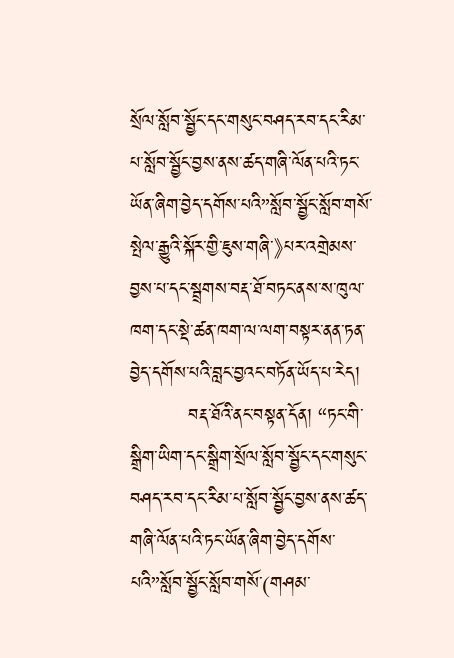སྲོལ་སློབ་སྦྱོང་དང་གསུང་བཤད་རབ་དང་རིམ་པ་སློབ་སྦྱོང་བྱས་ནས་ཚད་གཞི་ལོན་པའི་ཏང་ཡོན་ཞིག་བྱེད་དགོས་པའི”སློབ་སྦྱོང་སློབ་གསོ་སྤེལ་རྒྱུའི་སྐོར་གྱི་ཇུས་གཞི་》པར་འགྲེམས་བྱས་པ་དང་སྦྲགས་བརྡ་ཐོ་བཏང་ནས་ས་ཁུལ་ཁག་དང་སྡེ་ཚན་ཁག་ལ་ལག་བསྟར་ནན་ཏན་བྱེད་དགོས་པའི་བླང་བྱའང་བཏོན་ཡོད་པ་རེད།
         བརྡ་ཐོའི་ནང་བསྟན་དོན། “ཏང་གི་སྒྲིག་ཡིག་དང་སྒྲིག་སྲོལ་སློབ་སྦྱོང་དང་གསུང་བཤད་རབ་དང་རིམ་པ་སློབ་སྦྱོང་བྱས་ནས་ཚད་གཞི་ལོན་པའི་ཏང་ཡོན་ཞིག་བྱེད་དགོས་པའི”སློབ་སྦྱོང་སློབ་གསོ་(གཤམ་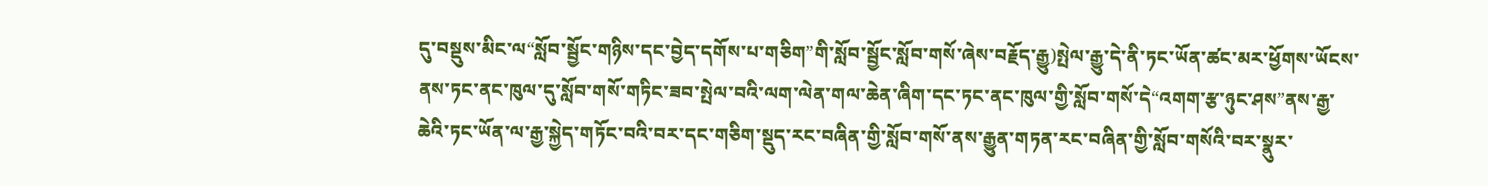དུ་བསྡུས་མིང་ལ“སློབ་སྦྱོང་གཉིས་དང་བྱེད་དགོས་པ་གཅིག”གི་སློབ་སྦྱོང་སློབ་གསོ་ཞེས་བརྗོད་རྒྱུ)སྤེལ་རྒྱུ་དེ་ནི་ཏང་ཡོན་ཚང་མར་ཕྱོགས་ཡོངས་ནས་ཏང་ནང་ཁུལ་དུ་སློབ་གསོ་གཏིང་ཟབ་སྤེལ་བའི་ལག་ལེན་གལ་ཆེན་ཞིག་དང་ཏང་ནང་ཁུལ་གྱི་སློབ་གསོ་དེ“འགག་རྩ་ཉུང་ཤས”ནས་རྒྱ་ཆེའི་ཏང་ཡོན་ལ་རྒྱ་སྐྱེད་གཏོང་བའི་བར་དང་གཅིག་སྡུད་རང་བཞིན་གྱི་སློབ་གསོ་ནས་རྒྱུན་གཏན་རང་བཞིན་གྱི་སློབ་གསོའི་བར་སྣུར་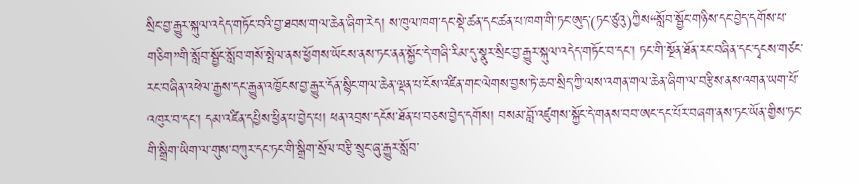སྲིང་བྱ་རྒྱུར་སྐུལ་འདེད་གཏོང་བའི་བྱ་ཐབས་གལ་ཆེན་ཞིག་རེད། ས་ཁུལ་ཁག་དང་སྡེ་ཚན་དང་ཚན་པ་ཁག་གི་ཏང་ཨུད་(ཏང་ཙུའུ)ཀྱིས“སློབ་སྦྱོང་གཉིས་དང་བྱེད་དགོས་པ་གཅིག”གི་སློབ་སྦྱོང་སློབ་གསོ་སྤེལ་ནས་ཕྱོགས་ཡོངས་ནས་ཏང་ནན་སྐྱོང་དེ་གཞི་རིམ་དུ་སྣུར་སྲིང་བྱ་རྒྱུར་སྐུལ་འདེད་གཏོང་བ་དང་། ཏང་གི་སྔོན་ཐོན་རང་བཞིན་དང་དྭངས་གཙང་རང་བཞིན་འཕེལ་རྒྱས་དང་རྒྱུན་འཁྱོངས་བྱ་རྒྱུར་དོན་སྙིང་གལ་ཆེན་ལྡན་པ་ངོས་འཛིན་གང་ལེགས་བྱས་ཏེ་ཆབ་སྲིད་ཀྱི་ལས་འགན་གལ་ཆེན་ཞིག་ལ་བརྩིས་ནས་འགན་ཡག་པོ་འཁུར་བ་དང་། དམ་འཛིན་དཔྱིས་ཕྱིན་པ་བྱེད་པ། ཕན་འབྲས་དངོས་ཐོན་པ་བཅས་བྱེད་དགོས། བསམ་བློ་འཛུགས་སྐྱོང་དེ་གནས་བབ་ཨང་དང་པོར་བཞག་ནས་ཏང་ཡོན་གྱིས་ཏང་གི་སྒྲིག་ཡིག་ལ་གུས་བཀུར་དང་ཏང་གི་སྒྲིག་སྲོལ་བརྩི་སྲུང་ཞུ་རྒྱུར་སློབ་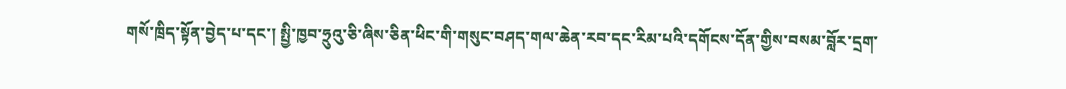གསོ་ཁྲིད་སྟོན་བྱེད་པ་དང་། སྤྱི་ཁྱབ་ཧྲུའུ་ཅི་ཞིས་ཅིན་ཕིང་གི་གསུང་བཤད་གལ་ཆེན་རབ་དང་རིམ་པའི་དགོངས་དོན་གྱིས་བསམ་བློར་དྲག་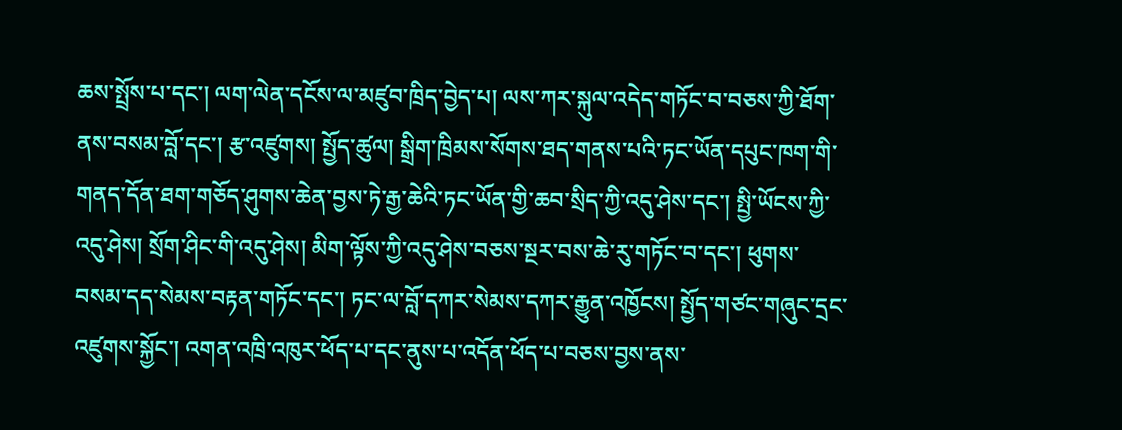ཆས་སྤྲོས་པ་དང་། ལག་ལེན་དངོས་ལ་མཛུབ་ཁྲིད་བྱེད་པ། ལས་ཀར་སྐུལ་འདེད་གཏོང་བ་བཅས་ཀྱི་ཐོག་ནས་བསམ་བློ་དང་། རྩ་འཛུགས། སྤྱོད་ཚུལ། སྒྲིག་ཁྲིམས་སོགས་ཐད་གནས་པའི་ཏང་ཡོན་དཔུང་ཁག་གི་གནད་དོན་ཐག་གཅོད་ཤུགས་ཆེན་བྱས་ཏེ་རྒྱ་ཆེའི་ཏང་ཡོན་གྱི་ཆབ་སྲིད་ཀྱི་འདུ་ཤེས་དང་། སྤྱི་ཡོངས་ཀྱི་འདུ་ཤེས། སྲོག་ཤིང་གི་འདུ་ཤེས། མིག་ལྟོས་ཀྱི་འདུ་ཤེས་བཅས་སྔར་བས་ཆེ་རུ་གཏོང་བ་དང་། ཕུགས་བསམ་དད་སེམས་བརྟན་གཏོང་དང་། ཏང་ལ་བློ་དཀར་སེམས་དཀར་རྒྱུན་འཁྱོངས། སྤྱོད་གཙང་གཞུང་དྲང་འཛུགས་སྐྱོང་། འགན་འཁྲི་འཁུར་ཕོད་པ་དང་ནུས་པ་འདོན་ཕོད་པ་བཅས་བྱས་ནས་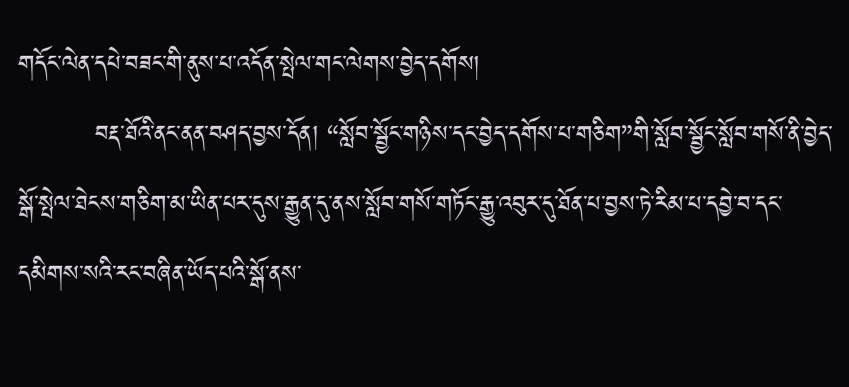གདོང་ལེན་དཔེ་བཟང་གི་ནུས་པ་འདོན་སྤེལ་གང་ལེགས་བྱེད་དགོས།
         བརྡ་ཐོའི་ནང་ནན་བཤད་བྱས་དོན། “སློབ་སྦྱོང་གཉིས་དང་བྱེད་དགོས་པ་གཅིག”གི་སློབ་སྦྱོང་སློབ་གསོ་ནི་བྱེད་སྒོ་སྤེལ་ཐེངས་གཅིག་མ་ཡིན་པར་དུས་རྒྱུན་དུ་ནས་སློབ་གསོ་གཏོང་རྒྱུ་འབུར་དུ་ཐོན་པ་བྱས་ཏེ་རིམ་པ་དབྱེ་བ་དང་དམིགས་སའི་རང་བཞིན་ཡོད་པའི་སྒོ་ནས་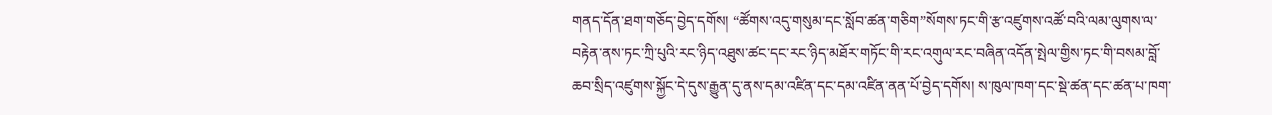གནད་དོན་ཐག་གཅོད་བྱེད་དགོས། “ཚོགས་འདུ་གསུམ་དང་སློབ་ཚན་གཅིག”སོགས་ཏང་གི་རྩ་འཛུགས་འཚོ་བའི་ལམ་ལུགས་ལ་བརྟེན་ནས་ཏང་ཀྲི་པུའི་རང་ཉིད་འཐུས་ཚང་དང་རང་ཉིད་མཐོར་གཏོང་གི་རང་འགུལ་རང་བཞིན་འདོན་སྤེལ་གྱིས་ཏང་གི་བསམ་བློ་ཆབ་སྲིད་འཛུགས་སྐྱོང་དེ་དུས་རྒྱུན་དུ་ནས་དམ་འཛིན་དང་དམ་འཛིན་ནན་པོ་བྱེད་དགོས། ས་ཁུལ་ཁག་དང་སྡེ་ཚན་དང་ཚན་པ་ཁག་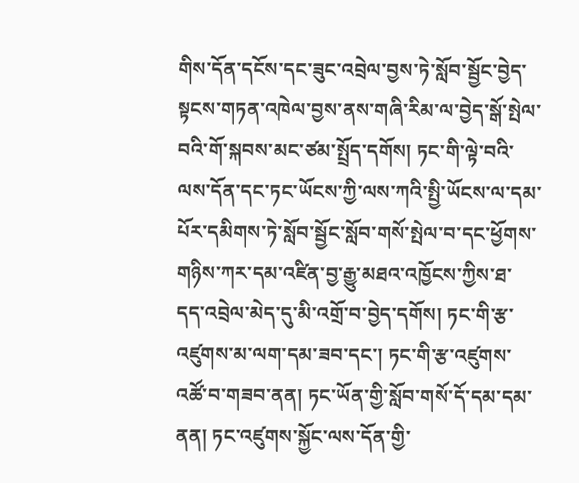གིས་དོན་དངོས་དང་ཟུང་འབྲེལ་བྱས་ཏེ་སློབ་སྦྱོང་བྱེད་སྟངས་གཏན་འཁེལ་བྱས་ནས་གཞི་རིམ་ལ་བྱེད་སྒོ་སྤེལ་བའི་གོ་སྐབས་མང་ཙམ་སྤྲོད་དགོས། ཏང་གི་ལྟེ་བའི་ལས་དོན་དང་ཏང་ཡོངས་ཀྱི་ལས་ཀའི་སྤྱི་ཡོངས་ལ་དམ་པོར་དམིགས་ཏེ་སློབ་སྦྱོང་སློབ་གསོ་སྤེལ་བ་དང་ཕྱོགས་གཉིས་ཀར་དམ་འཛིན་བྱ་རྒྱུ་མཐའ་འཁྱོངས་ཀྱིས་ཐ་དད་འབྲེལ་མེད་དུ་མི་འགྲོ་བ་བྱེད་དགོས། ཏང་གི་རྩ་འཛུགས་མ་ལག་དམ་ཟབ་དང་། ཏང་གི་རྩ་འཛུགས་འཚོ་བ་གཟབ་ནན། ཏང་ཡོན་གྱི་སློབ་གསོ་དོ་དམ་དམ་ནན། ཏང་འཛུགས་སྐྱོང་ལས་དོན་གྱི་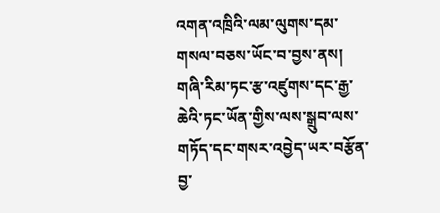འགན་འཁྲིའི་ལམ་ལུགས་དམ་གསལ་བཅས་ཡོང་བ་བྱས་ནས། གཞི་རིམ་ཏང་རྩ་འཛུགས་དང་རྒྱ་ཆེའི་ཏང་ཡོན་གྱིས་ལས་སྒྲུབ་ལས་གཏོད་དང་གསར་འབྱེད་ཡར་བརྩོན་བྱ་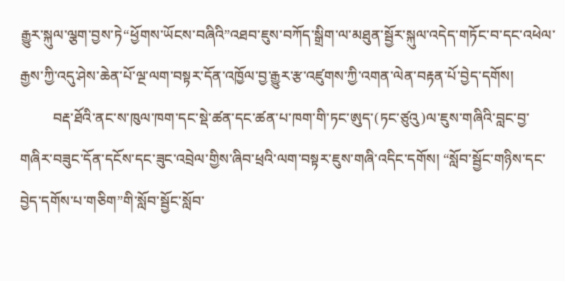རྒྱུར་སྐུལ་ལྕག་བྱས་ཏེ“ཕྱོགས་ཡོངས་བཞིའི”འཐབ་ཇུས་བཀོད་སྒྲིག་ལ་མཐུན་སྦྱོར་སྐུལ་འདེད་གཏོང་བ་དང་འཕེལ་རྒྱས་ཀྱི་འདུ་ཤེས་ཆེན་པོ་ལྔ་ལག་བསྟར་དོན་འཁྱོལ་བྱ་རྒྱུར་རྩ་འཛུགས་ཀྱི་འགན་ལེན་བརྟན་པོ་བྱེད་དགོས།
         བརྡ་ཐོའི་ནང་ས་ཁུལ་ཁག་དང་སྡེ་ཚན་དང་ཚན་པ་ཁག་གི་ཏང་ཨུད་(ཏང་ཙུའུ)ལ་ཇུས་གཞིའི་བླང་བྱ་གཞིར་བཟུང་དོན་དངོས་དང་ཟུང་འབྲེལ་གྱིས་ཞིབ་ཕྲའི་ལག་བསྟར་ཇུས་གཞི་འདིང་དགོས། “སློབ་སྦྱོང་གཉིས་དང་བྱེད་དགོས་པ་གཅིག”གི་སློབ་སྦྱོང་སློབ་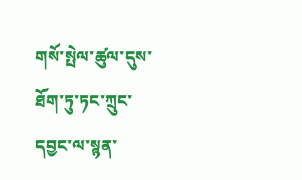གསོ་སྤེལ་ཚུལ་དུས་ཐོག་ཏུ་ཏང་ཀྲུང་དབྱང་ལ་སྙན་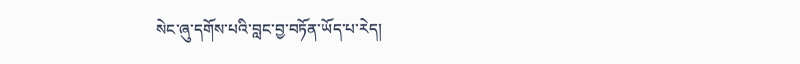སེང་ཞུ་དགོས་པའི་བླང་བྱ་བཏོན་ཡོད་པ་རེད།